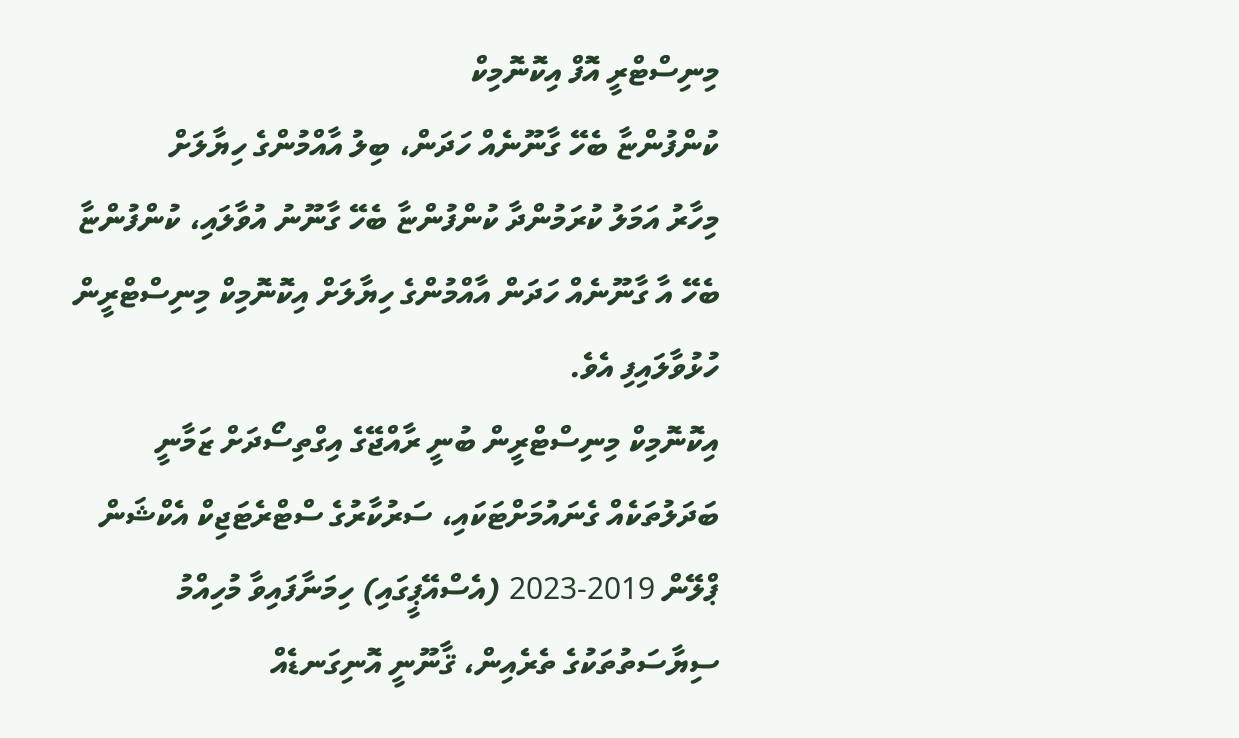މިނިސްޓްރީ އޮފް އިކޮނޮމިކް
ކުންފުންޏާ ބެހޭ ގާނޫނެއް ހަދަން، ބިލު އާއްމުންގެ ހިޔާލަށް
މިހާރު އަމަލު ކުރަމުންދާ ކުންފުންޏާ ބެހޭ ގާނޫނު އުވާލައި، ކުންފުންޏާ ބެހޭ އާ ގާނޫނެއް ހަދަން އާއްމުންގެ ހިޔާލަށް އިކޮނޮމިކް މިނިސްޓްރީން ހުޅުވާލައިފި އެވެ.
އިކޮނޮމިކް މިނިސްޓްރީން ބުނީ ރާއްޖޭގެ އިގްތިސޯދަށް ޒަމާނީ ބަދަލުތަކެއް ގެނައުމަށްޓަކައި، ސަރުކާރުގެ ސްޓްރެޓަޖިކް އެކްޝަން ޕްލޭން 2019-2023 (އެސްއޭޕީގައި) ހިމަނާފައިވާ މުހިއްމު ސިޔާސަތުތަކުގެ ތެރެއިން، ޤާނޫނީ އޮނިގަނޑެއް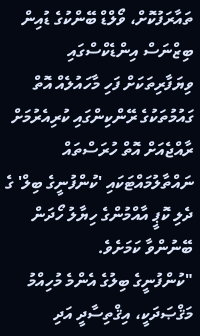ތައާރަފުކޮށް، ވޯލްޑް ބޭންކުގެ ޑުއިން ބިޒްނަސް އިންޑެކްސްގައި ވިޔަފާރިތަކަށް ފަހި މާހައުލެއް އޮތް ގައުމުތަކުގެ ރޭންކިންގައި ކުރިއެރުމަށް ރާއްޖެއަށް އޮތް ހުރަސްތައް ނައްތާލުމައްޓަކައި 'ކުންފުނީގެ ބިލް' ގެ ދެލި ކޮޕީ އާއްމުންގެ ހިޔާލު ހޯދަން ބޭނުންވާ ކަމަށެވެ.
"ކުންފުނީގެ ބިލުގެ އެންމެ މުހިއްމު މަޤްޞަދަކީ، އިޤްތިސާދީ އަދި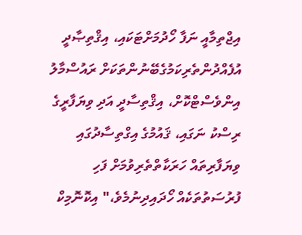އިޖްތިމާއީ ނަފާ ހޯދުމަށްޓަކައި، އިޤްތިޞާދީ އުފެއްދުންތެރިކަމުގެބޭނުންތަކަށް ރައުސްމާލު އިންވެސްޓްކޮށް، އިޤްތިސާދީ އަދި ވިޔަފާރީގެ ރިސްކު ނަގައި، ޤައުމުގެ އިގްތިސާދުގައި ވިޔަފާރިތައް ހަރަކާތްތެރިވުމަށް ފަހި ފުރުސަތުތަކެއް ހޯދައިދިނުމެވެ،" އިކޮނޮމިކް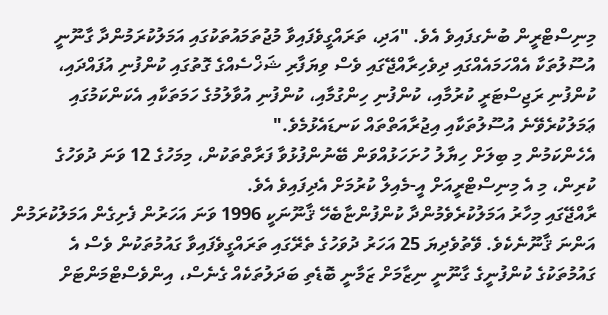މިނިސްޓްރީން ބުނެގފައިވެ އެވެ. "އަދި، ތަރައްގީވެފައިވާ މުޖުތަމައުތަކުގައި އަމަލުކުރަމުންދާ ގާނޫނީ އުސޫލުތަކާ އެއްހަމައެއްގައި ދިވެހިރާއްޖޭގައި ވެސް ވިޔަފާރި ޝަޚްސެއްގެ ގޮތުގައި ކުންފުނި އުފައްދައި، ކުންފުނި ރަޖިސްޓަރީ ކުރުމާއި، ކުންފުނި ހިންގުމާއި، ކުންފުނި އުވާލުމުގެ ހަމަތަކާއި އެކަންކަމުގައި ޢަމަލުކުރެވޭނެ އުސޫލުތަކާއި އިޖުރާއަތްތައް ކަނޑައެޅުމެވެ."
އެހެންކަމުން މި ބިލަށް ހިޔާލު ހުށަހަޅުއްވަން ބޭނުންފުޅުވާ ފަރާތްތަކުން، މިމަހުގެ 12 ވަނަ ދުވަހުގެ ކުރިން، މި އެ މިނިސްޓްރީއަށް އީ-މެއިލް ކުރުމަށް އެދިފައިވެ އެވެ.
ރާއްޖޭގައި މިހާރު އަމަލުކުރެވެމުންދާ ކުންފުންޏާބެހޭ ޤާނޫނަކީ 1996 ވަނަ އަހަރުން ފެށިގެން އަމަލުކުރަމުން އަންނަ ޤާނޫނެކެވެ. ވޭތުވެދިޔަ 25 އަހަރު ދުވަހުގެ ތެރޭގައި ތަރައްގީވެފައިވާ ގައުމުތަކުން ވެސް އެ ގައުމުތަކުގެ ކުންފުނީގެ ގާނޫނީ ނިޒާމަށް ޒަމާނީ ބޮޑެތި ބަދަލުތަކެއް ގެނެސް، އިންވެސްޓްމަންޓަށް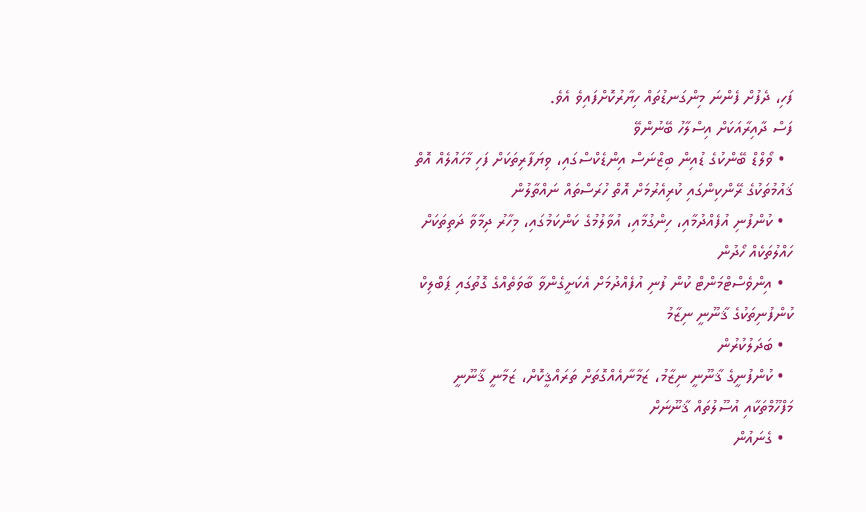ފަހި، ދެފުށް ފެންނަ މިންގަނޑުތައް ހިޔާރުކޮށްފައިވެ އެވެ.
ފަސް ދާއިރާއަކަށް އިސްލާހު ބޭނުންވޭ
  • ވޯލްޑް ބޭންކުގެ ޑުއިން ބިޒްނަސް އިންޑެކްސްގައި، ވިޔަފާރިތަކަށް ފަހި މާހައުލެއް އޮތް ޤައުމުތަކުގެ ރޭންކިންގައި ކުރިއެރުމަށް އޮތް ހުރަސްތައް ނައްތާލުން
  • ކުންފުނި އުފެއްދުމާއި، ހިންގުމާއި، އުވާލުމުގެ ކަންކަމުގައި، މިހާރު ދިމާވާ ދަތިތަކަށް ހައްލުތަކެއް ހޯދުން
  • އިންވެސްޓްމަންޓް ކުން ފުނި އުފެއްދުމަށް އެކަށީގެންވާ ބާވަތެއްގެ ގޮތުގައި ޕަބްލިކް ކުންފުނިތަކުގެ ޤާނޫނީ ނިޒާމު
  • ބަދަލުކުރުން
  • ކުންފުނީގެ ޤާނޫނީ ނިޒާމު، ޒަމާނާއެއްގޮތަށް ތަރައްޤީކޮށް، ޒަމާނީ ޤާނޫނީ މަފްހޫމްތަކާއި އުސޫލުތައް ޤާނޫނަށް
  • ގެނައުން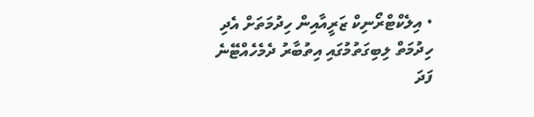• އިލެކްޓްރޯނިކް ޒަރީއާއިން ހިދުމަތަށް އެދި ހިދުމަތް ލިބިގަތުމުގައި އިތުބާރު ދެމެހެއްޓޭނެ ފަދަ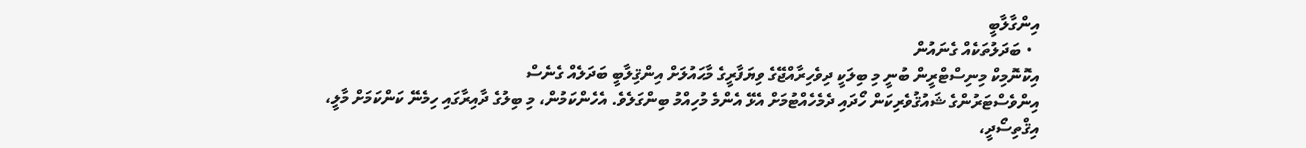އިންގާލާބީ
  • ބަދަލުތަކެއް ގެނައުން
އިކޮނޮމިކް މިނިސްޓްރީން ބުނީ މި ބިލަކީ ދިވެހިރާއްޖޭގެ ވިޔަފާރީގެ މާޙައުލަށް އިންޤިލާބީ ބަދަލެއް ގެނެސް
އިންވެސްޓަރުންގެ ޝައުޤުވެރިކަން ހޯދައި ދެމެހެއްޓުމަށް އެޅޭ އެންމެ މުހިއްމު ބިންގަލެވެ. އެހެންކަމުން، މި ބިލުގެ ދާއިރާގައި ހިމެނޭ ކަންކަމަށް މާލީ، އިޤްތިސޯދީ،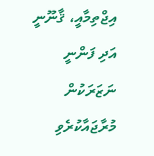އިޖްތިމާއީ، ޤާނޫނީ އަދި ފަންނީ ނަޒަރަކުން މުރާޖައާކުރެވި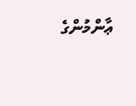ޢާންމުންގެ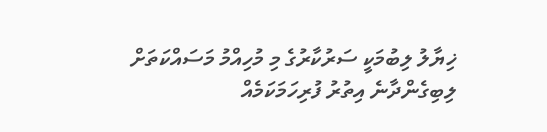ޚިޔާލު ލިބުމަކީ ސަރުކާރުގެ މި މުހިއްމު މަސައްކަތަށް ލިބިގެންދާނެ އިތުރު ފުރިހަމަކަމެއް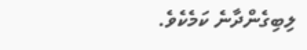ލިބިގެންދާނެ ކަމެކެވެ.